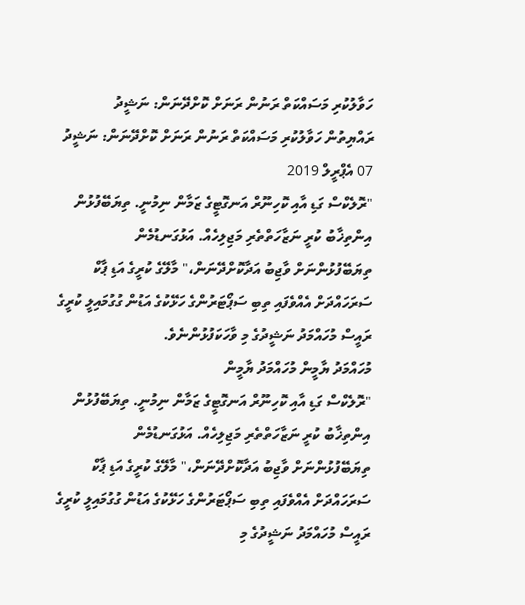ހަވާލުކުރި މަސައްކަތް ރަނުން ރަނަށް ކޮށްދޭނަން: ނަޝީދު
ރައްޔިތުން ހަވާލުކުރި މަސައްކަތް ރަނުން ރަނަށް ކޮށްދޭނަން: ނަޝީދު
07 އެޕްރީލް 2019
"ރޮލެކްސް ގަޑި އާއި ކޮހިނޫރް އަނގޮޓީގެ ޒަމާން ނިމުނީ. ތިޔަބޭފުޅުން އިންތިޚާބު ކުރީ ނަޒާހަތްތެރި މަޖިލިހެއް. އަޅުގަނޑުމެން ތިޔަބޭފުޅުންނަށް ވާޖިބު އަދާކޮށްދޭނަން،" މާލޭގެ ކުރީގެ އަޑި ޕާކް ސަރަހައްދަށް އެއްވެފައި ތިބި ސަޕޯޓަރުންގެ ހަޅޭކުގެ އަޑުން ގުގުމައިލީ ކުރީގެ ރައީސް މުހައްމަދު ނަޝީދުގެ މި ވާހަކަފުޅުންނެވެ.
މުހައްމަދު ޔާމީން މުހައްމަދު ޔާމީން
"ރޮލެކްސް ގަޑި އާއި ކޮހިނޫރް އަނގޮޓީގެ ޒަމާން ނިމުނީ. ތިޔަބޭފުޅުން އިންތިޚާބު ކުރީ ނަޒާހަތްތެރި މަޖިލިހެއް. އަޅުގަނޑުމެން ތިޔަބޭފުޅުންނަށް ވާޖިބު އަދާކޮށްދޭނަން،" މާލޭގެ ކުރީގެ އަޑި ޕާކް ސަރަހައްދަށް އެއްވެފައި ތިބި ސަޕޯޓަރުންގެ ހަޅޭކުގެ އަޑުން ގުގުމައިލީ ކުރީގެ ރައީސް މުހައްމަދު ނަޝީދުގެ މި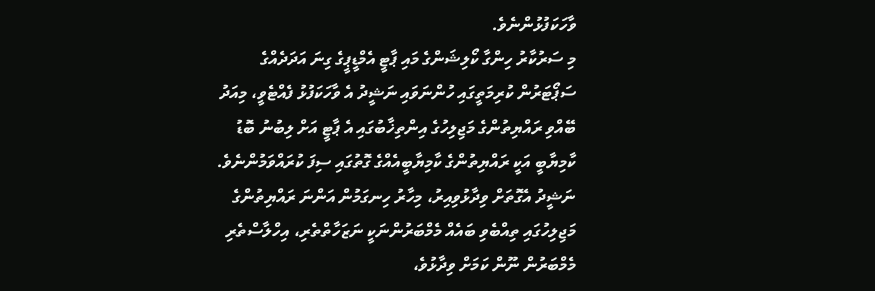ވާހަކަފުޅުންނެވެ.
މި ސަރުކާރު ހިންގާ ކޯލިޝަންގެ މައި ޕާޓީ އެމްޑީޕީގެ ގިނަ އަދަދެއްގެ ސަޕޯޓަރުން ކުރިމަތީގައި ހުންނަވައި ނަޝީދު އެ ވާހަކަފުޅު ފެއްޓެވީ، މިއަދު ބޭއްވި ރައްޔިތުންގެ މަޖިލިހުގެ އިންތިޚާބުގައި އެ ޕާޓީ އަށް ލިބުނު ބޮޑު ކާމިޔާބީ އަކީ ރައްޔިތުންގެ ކާމިޔާބީއެއްގެ ގޮތުގައި ސިފަ ކުރައްވަމުންނެވެ. ނަޝީދު އެގޮތަށް ވިދާޅުވިއިރު، މިހާރު ހިނގަމުން އަންނަ ރައްޔިތުންގެ މަޖިލިހުގައި ތިއްބެވި ބައެއް މެމްބަރުންނަކީ ނަޒަހާތްތެރި، އިހްލާސްތެރި މެމްބަރުން ނޫން ކަމަށް ވިދާޅުވެ،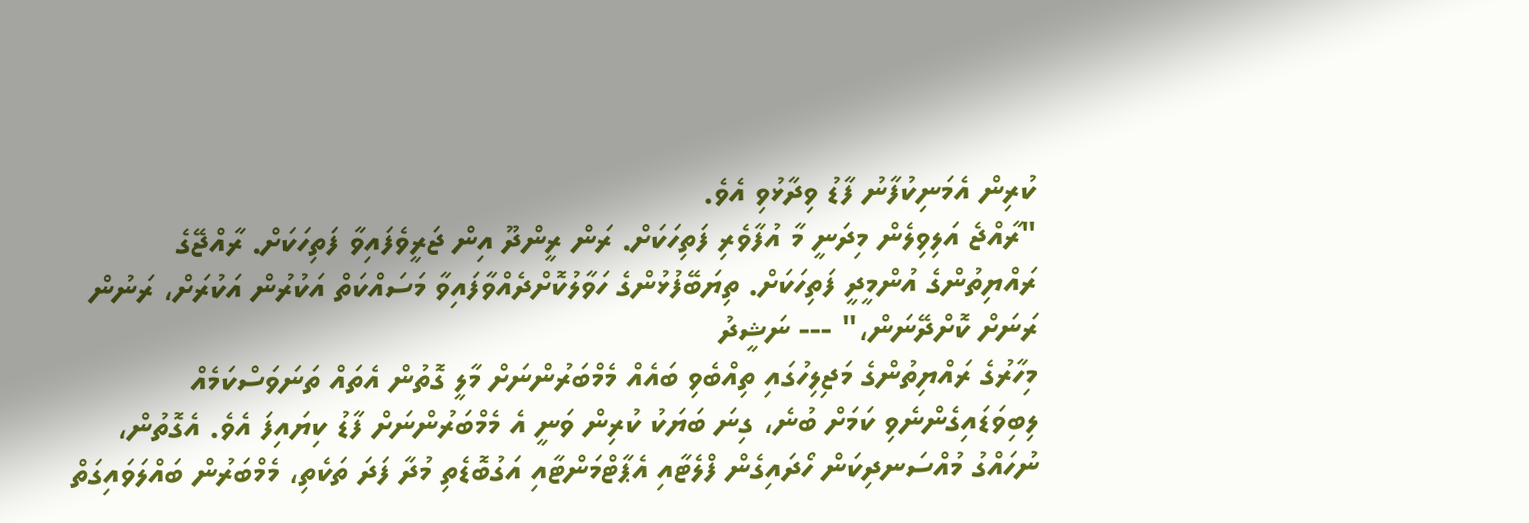ކުރިން އެމަނިކުފާނު ފާޑު ވިދާޅުވި އެވެ.
"ރާއްޖެ އަލިވިލެން މިދަނީ މާ އުފާވެރި ފަތިހަކަށް. ރަން ރީންދޫ އިން ޖަރީވެފައިވާ ފަތިހަކަށް. ރާއްޖޭގެ ރައްޔިތުންގެ އުންމީދީ ފަތިހަކަށް. ތިޔަބޭފުޅުންގެ ހަވާލުކޮށްދެއްވާފައިވާ މަސައްކަތް އަކުރުން އަކުރަށް، ރަނުން ރަނަށް ކޮށްދޭނަން،" --- ނަޝީދު
މިހާރުގެ ރައްޔިތުންގެ މަޖިލިހުގައި ތިއްބެވި ބައެއް މެމްބަރުންނަށް މާލީ ގޮތުން އެތައް ތަނަވަސްކަމެއް ލިބިވަޑައިގެންނެވި ކަމަށް ބުނެ، ގިނަ ބަޔަކު ކުރިން ވަނީ އެ މެމްބަރުންނަށް ފާޑު ކިޔައިފަ އެވެ. އެގޮތުން، ނުހައްގު މުއްސަނދިކަން ހޯދައިގެން ފްލެޓާއި އެޕާޓްމަންޓާއި އަގުބޮޑެތި މުދާ ފަދަ ތަކެތި، މެމްބަރުން ބައްލަވައިގަތް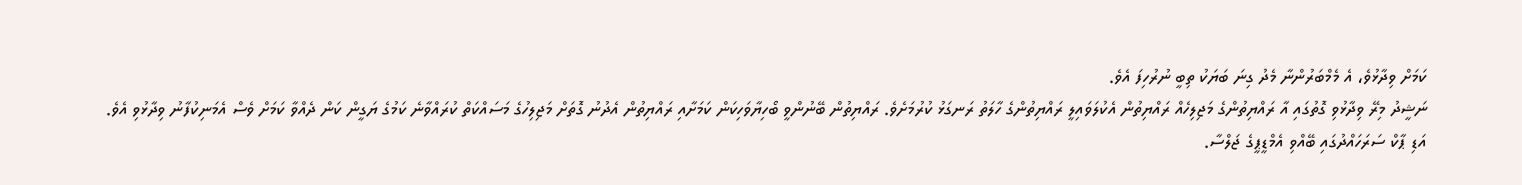ކަމަށް ވިދާޅުވެ، އެ މެމްބަރުންނާ މެދު ގިނަ ބަޔަކު ތިބީ ނުރުހިފަ އެވެ.
ނަޝީދު މިރޭ ވިދާޅުވި ގޮތުގައި އާ ރައްޔިތުންގެ މަޖިލިހެއް ރައްޔިތުން އެކުލަވައިލީ ރައްޔިތުންގެ ހާލަތު ރަނގަޅު ކުރުމަށެވެ. ރައްޔިތުން ބޭނުންވީ ބޯހިޔާވަހިކަން ކަމަށާއި ރައްޔިތުން އެދުނު ގޮތަށް މަޖިލިހުގެ މަސައްކަތް ކުރައްވާނެ ކަމުގެ ޔަގީން ކަން ދެއްވާ ކަމަށް ވެސް އެމަނިކުފާނު ވިދާޅުވި އެވެ.
އަޑި ޕާކް ސަރަހައްދުގައި ބޭއްވި އެމްޑީޕީގެ ޖަލްސާ.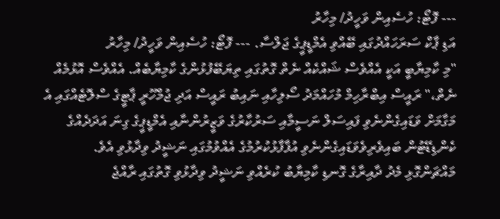--- ފޮޓޯ: ހުސެއިން ވަހީދު/ މިހާރު
އަޑި ޕާކް ސަރަހައްދުގައި ބޭއްވި އެމްޑީޕީގެ ޖަލްސާ. --- ފޮޓޯ: ހުސެއިން ވަހީދު/ މިހާރު
"މި ކާމިޔާބީ އަކީ އެއްވެސް ޝައްކެއް ނެތް ގޮތުގައި ތިޔަބޭފުޅުންގެ ކާމިޔާބެއް. އެއްވެސް އޮޅުމެއް ނެތް،" ރައީސް އިބްރާހިމް މުހައްމަދު ސޯލިހާއި ނައިބު ރައީސް އަދި ޖުމްހޫރީ ޕާޓީގެ ސްލޮޓެއްގައި އެ މަގާމަށް ވަޑައިގެންނެވި ފައިސަލް ނަސީމާއި ސަރުކާރުގެ ވަޒީރުންނާއި އެމްޑީޕީގެ ގިނަ އަދަދެއްގެ ކެންޑިޑޭޓުން ބައިވެރިވެވަޑައިގެންނެވި އުފާފާޅުކުރުމުގެ އެއްވުމުގައި ނަޝީދު ވިދާޅުވި އެވެ.
މައްޗަންގޮޅި މެދު ދާއިރާގެ ގޮނޑި ކާމިޔާބު ކުރެއްވި ނަޝީދު ވިދާޅުވި ގޮތުގައި ރާއްޖެ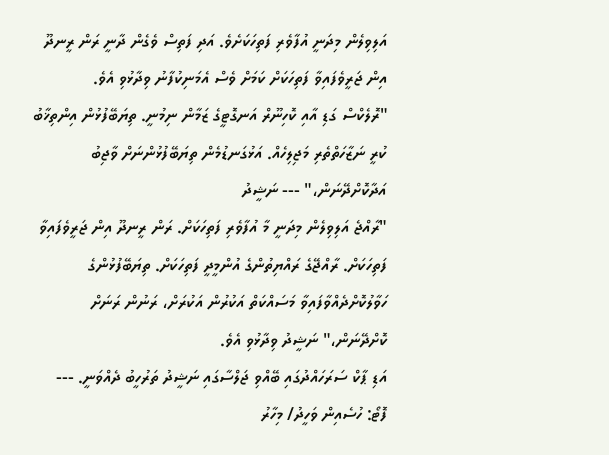އަލިވިލެން މިދަނީ އުފާވެރި ފަތިހަކަށެވެ. އަދި ފަތިސް ވެގެން ދާނީ ރަން ރީނދޫ އިން ޖަރީވެފައިވާ ފަތިހަކަށް ކަމަށް ވެސް އެމަނިކުފާނު ވިދާޅުވި އެވެ.
"ރޮލެކްސް ގަޑި އާއި ކޮހިނޫރް އަނގޮޓީގެ ޒަމާން ނިމުނީ. ތިޔަބޭފުޅުން އިންތިޚާބު ކުރީ ނަޒާހަތްތެރި މަޖިލިހެއް. އަޅުގަނޑުމެން ތިޔަބޭފުޅުންނަށް ވާޖިބު އަދާކޮށްދޭނަން،" --- ނަޝީދު
"ރާއްޖެ އަލިވިލެން މިދަނީ މާ އުފާވެރި ފަތިހަކަށް. ރަން ރީނދޫ އިން ޖަރީވެފައިވާ ފަތިހަކަށް. ރާއްޖޭގެ ރައްޔިތުންގެ އުންމީދީ ފަތިހަކަށް. ތިޔަބޭފުޅުންގެ ހަވާލުކޮށްދެއްވާފައިވާ މަސައްކަތް އަކުރުން އަކުރަށް، ރަނުން ރަނަށް ކޮށްދޭނަން،" ނަޝީދު ވިދާޅުވި އެވެ.
އަޑި ޕާކް ސަރަހައްދުގައި ބޭއްވި ޖަލްސާގައި ނަޝީދު ތަރުހީބު ދެއްވަނީ. --- ފޮޓޯ: ހުސެއިން ވަހީދު/ މިހާރު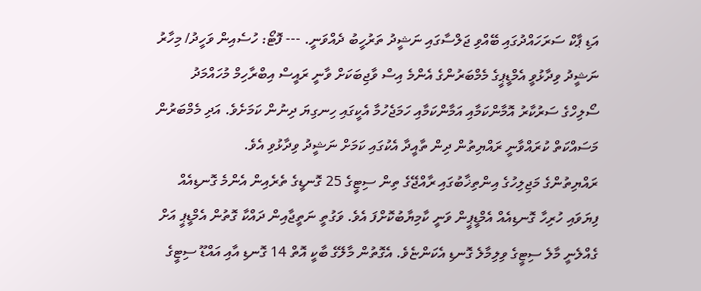އަޑި ޕާކް ސަރަހައްދުގައި ބޭއްވި ޖަލްސާގައި ނަޝީދު ތަރުހީބު ދެއްވަނީ. --- ފޮޓޯ: ހުސެއިން ވަހީދު/ މިހާރު
ނަޝީދު ވިދާޅުވީ އެމްޑީޕީގެ މެމްބަރުންގެ އެންމެ އިސް ވާޖިބަކަށް ވާނީ ރައީސް އިބްރާހިމް މުހައްމަދު ސޯލިހްގެ ސަރުކާރު އޮމާންކަމާއި އަމާންކަމާއި ހަމަޖެހުމާ އެކީގައި ހިނގިޔަ ދިނުން ކަމަށެވެ. އަދި މެމްބަރުން މަސައްކަތް ކުރައްވާނީ ރައްޔިތުން ދިން ތާއީދާ އެކުގައި ކަމަށް ނަޝީދު ވިދާޅުވި އެވެ.
ރައްޔިތުންގެ މަޖިލިހުގެ އިންތިޚާބުގައި ރާއްޖޭގެ ތިން ސިޓީގެ 25 ގޮނޑީގެ ތެރެއިން އެންމެ ގޮނޑިއެއް ފިޔަވައި ހުރިހާ ގޮނޑިއެއް އެމްޑީޕީން ވަނީ ކާމިޔާބުކޮށްފަ އެވެ. ވަގުތީ ނަތީޖާއިން ދައްކާ ގޮތުން އެމްޑީޕީ އަށް ގެއްލެނީ މާލެ ސިޓީގެ ވިލިމާލެ ގޮނޑި އެކަންޏެވެ. އެގޮތުން މާލޭގެ ބާކީ އޮތް 14 ގޮނޑި އާއި އައްޑޫ ސިޓީގެ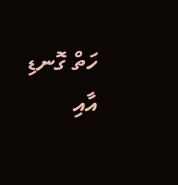ހަތް ގޮނޑި އާއި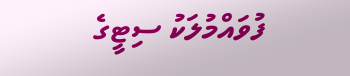ފުވައްމުލަކު ސިޓީގެ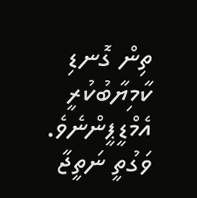ތިން ގޮނޑި ކާމިޔާބުކުރީ އެމްޑީޕީންނެވެ.
ވަގުތީ ނަތީޖާ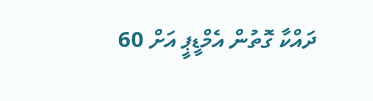ދައްކާ ގޮތުން އެމްޑީޕީ އަށް 60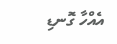އެއްހާ ގޮނޑި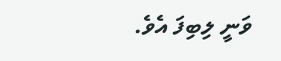ވަނީ ލިބިފަ އެވެ.